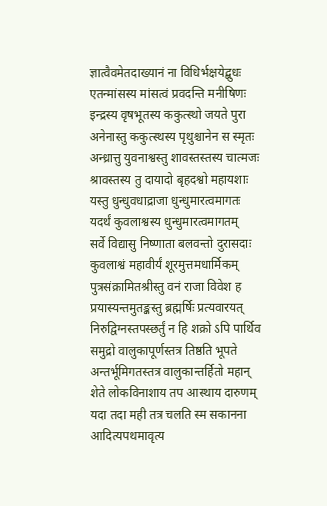ज्ञात्वैवमेतदाख्यानं ना विधिर्भक्षयेद्बुधः
एतन्मांसस्य मांसत्वं प्रवदन्ति मनीषिणः
इन्द्रस्य वृषभूतस्य ककुत्स्थो जयते पुरा
अनेनास्तु ककुत्स्थस्य पृथुश्चानेन स स्मृतः
अन्ध्रात्तु युवनाश्वस्तु शावस्तस्तस्य चात्मजः
श्रावस्तस्य तु दायादो बृहदश्वो महायशाः
यस्तु धुन्धुवधाद्राजा धुन्धुमारत्वमागतः
यदर्थं कुवलाश्वस्य धुन्धुमारत्वमागतम्
सर्वे विद्यासु निष्णाता बलवन्तो दुरासदाः
कुवलाश्वं महावीर्यं शूरमुत्तमधार्मिकम्
पुत्रसंक्रामितश्रीस्तु वनं राजा विवेश ह
प्रयास्यन्तमुतङ्कस्तु ब्रह्मर्षिः प्रत्यवारयत्
निरुद्विग्नस्तपस्छर्तुं न हि शक्रो ऽपि पार्थिव
समुद्रो वालुकापूर्णस्तत्र तिष्ठति भूपते
अन्तर्भूमिगतस्तत्र वालुकान्तर्हितो महान्
शेते लोकविनाशाय तप आस्थाय दारुणम्
यदा तदा मही तत्र चलति स्म सकानना
आदित्यपथमावृत्य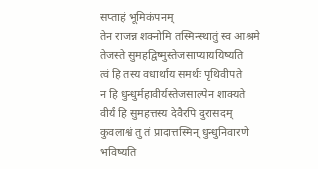सप्ताहं भूमिकंपनम्
तेन राजन्न शक्नोमि तस्मिन्स्थातुं स्व आश्रमे
तेजस्ते सुमहद्विष्मुस्तेजसाप्याययिष्यति
त्वं हि तस्य वधार्थाय समर्थः पृथिवीपते
न हि धुन्धुर्महावीर्यस्तेजसाल्पेन शाक्यते
वीर्यं हि सुमहत्तस्य देवैरपि दुरासदम्
कुवलाश्वं तु तं प्रादात्तस्मिन् धुन्धुनिवारणे
भविष्यति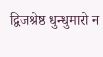द्विजश्रेष्ठ धुन्धुमारो न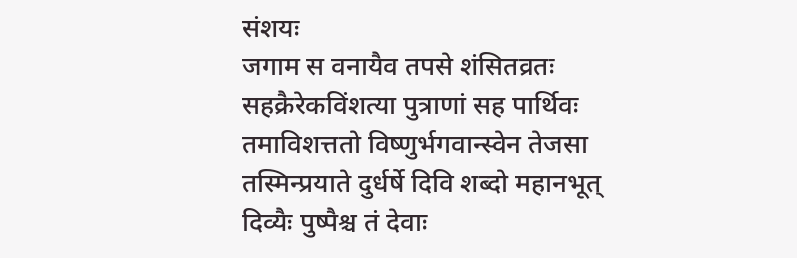संशयः
जगाम स वनायैव तपसे शंसितव्रतः
सहक्रैरेकविंशत्या पुत्राणां सह पार्थिवः
तमाविशत्ततो विष्णुर्भगवान्स्वेन तेजसा
तस्मिन्प्रयाते दुर्धर्षे दिवि शब्दो महानभूत्
दिव्यैः पुष्पैश्च तं देवाः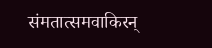संमतात्समवाकिरन्